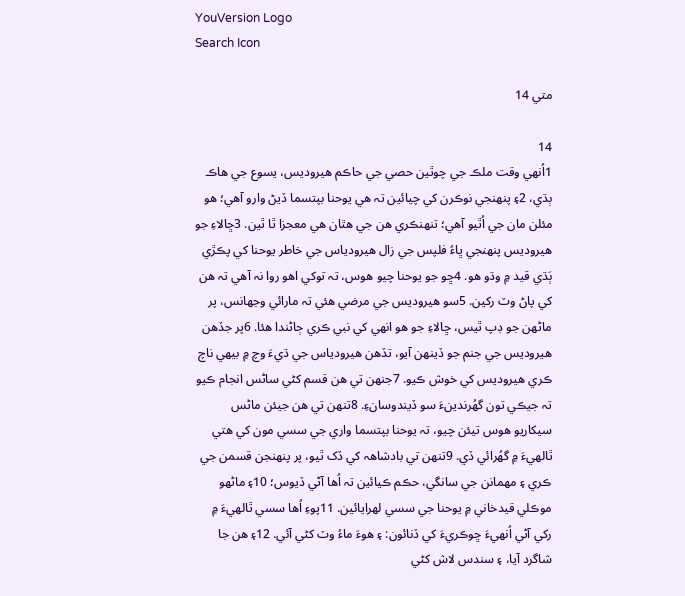YouVersion Logo
Search Icon

متي 14

14
1اُنهي وقت ملڪ جي چوٿين حصي جي حاڪم هيروديس، يسوع جي هاڪ ٻڌي، 2۽ پنهنجي نوڪرن کي چيائين تہ هي يوحنا بپتسما ڏيڻ وارو آهي؛ هو مئلن مان جي اُٿيو آهي؛ تنهنڪري هن جي هٿان هي معجزا ٿا ٿين. 3ڇالاءِ جو هيروديس پنهنجي ڀاءُ فلپس جي زال هيرودياس جي خاطر يوحنا کي پڪڙي ٻَڌي قيد ۾ وڌو هو. 4ڇو جو يوحنا چيو هوس، تہ توکي اهو روا نہ آهي تہ هن کي پاڻ وٽ رکين. 5سو هيروديس جي مرضي هئي تہ مارائي وجهانس، پر ماڻهن جو ڊپ ٿيس، ڇالاءِ جو هو انهي کي نبي ڪري ڄاڻندا هئا. 6پر جڏهن هيروديس جي جنم جو ڏينهن آيو، تڏهن هيرودياس جي ڌيءَ وچ ۾ بيهي ناچ ڪري هيروديس کي خوش ڪيو. 7جنهن تي هن قسم کڻي ساڻس انجام ڪيو تہ جيڪي تون گهُرندينءَ سو ڏيندوسانءِ. 8تنهن تي هن جيئن ماڻس سيکاريو هوس تيئن چيو، تہ يوحنا بپتسما واري جي سسي مون کي هتي ٿالهيءَ ۾ گهُرائي ڏي. 9تنهن تي بادشاهہ کي ڏک ٿيو، پر پنهنجن قسمن جي ڪري ۽ مهمانن جي سانگي، حڪم ڪيائين تہ اُها آڻي ڏيوس؛ 10۽ ماڻهو موڪلي قيدخاني ۾ يوحنا جي سسي لهرايائين. 11پوءِ اُها سسي ٿالهيءَ ۾ رکي آڻي اُنهيءَ ڇوڪريءَ کي ڏنائون: ۽ هوءَ ماءُ وٽ کڻي آئي. 12۽ هن جا شاگرد آيا، ۽ سندس لاش کڻي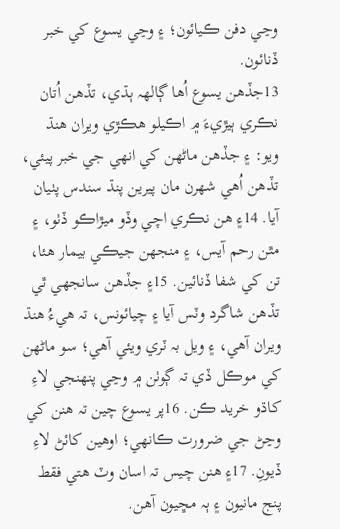وڃي دفن ڪيائون؛ ۽ وڃي يسوع کي خبر ڏنائون.
13جڏهن يسوع اُها ڳالهہ ٻڌي، تڏهن اُتان نڪري ٻيڙيءَ ۾ اڪيلو هڪڙي ويران هنڌ ويو: ۽ جڏهن ماڻهن کي انهي جي خبر پيئي، تڏهن اُهي شهرن مان پيرين پنڌ سندس پٺيان آيا. 14۽ هن نڪري اچي وڏو ميڙاڪو ڏٺو، ۽ مٿن رحم آيس، ۽ منجهن جيڪي بيمار هئا، تن کي شفا ڏنائين. 15۽ جڏهن سانجهي ٿي تڏهن شاگرد وٽس آيا ۽ چيائونس، تہ هيءُ هنڌ ويران آهي، ۽ ويل بہ ٽري ويئي آهي؛ سو ماڻهن کي موڪل ڏي تہ ڳوٺن ۾ وڃي پنهنجي لاءِ کاڌو خريد ڪن. 16پر يسوع چين تہ هنن کي وڃڻ جي ضرورت ڪانهي؛ اوهين کائڻ لاءِ ڏيونِ. 17۽ هنن چيس تہ اسان وٽ هتي فقط پنج مانيون ۽ ٻہ مڇيون آهن.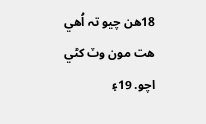18هن چيو تہ اُهي هت مون وٽ کڻي اچو. 19۽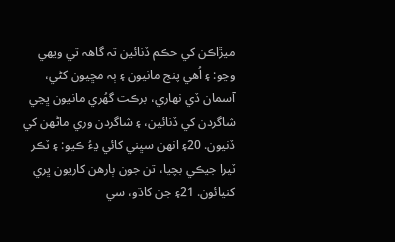ميڙاڪن کي حڪم ڏنائين تہ گاهہ تي ويهي وڃو: ۽ اُهي پنج مانيون ۽ ٻہ مڇيون کڻي، آسمان ڏي نهاري، برڪت گهُري مانيون ڀڃي شاگردن کي ڏنائين، ۽ شاگردن وري ماڻهن کي ڏنيون. 20۽ انهن سڀني کائي ڍءُ ڪيو: ۽ ٽڪر ٽيرا جيڪي بچيا، تن جون ٻارهن کاريون ڀري کنيائون. 21۽ جن کاڌو، سي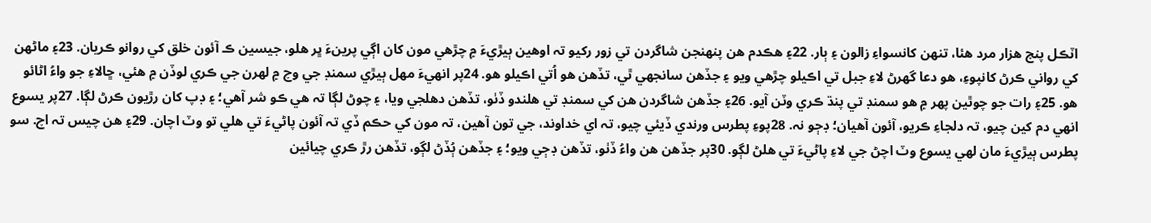اٽڪل پنج هزار مرد هئا، تنهن کانسواءِ زالون ۽ ٻار. 22۽ هڪدم هن پنهنجن شاگردن تي زور رکيو تہ اوهين ٻيڙيءَ ۾ چڙهي مون کان اڳي پرينءَ ڀر هلو، جيسين ڪ آئون خلق کي روانو ڪريان. 23۽ ماڻهن کي رواني ڪرڻ کانپوءِ، هو دعا گهرڻ لاءِ جبل تي اڪيلو چڙهي ويو ۽ جڏهن سانجهي ٿي، تڏهن هو اُتي اڪيلو هو. 24پر انهيءَ مهل ٻيڙي سمنڊ جي وچ ۾ لهرن جي ڪري لوڏن ۾ هئي، ڇالاءِ جو واءُ اڻائو هو. 25۽ رات جو چوٿين پهر ۾ هو سمنڊ تي پنڌ ڪري وٽن آيو. 26۽ جڏهن شاگردن هن کي سمنڊ تي هلندو ڏٺو، تڏهن دهلجي ويا، ۽ چوڻ لڳا تہ هي ڪو شر آهي؛ ۽ ڊپ کان رڙيون ڪرڻ لڳا. 27پر يسوع انهي دم کين چيو، تہ دلجاءِ ڪريو، آئون آهيان؛ ڊڄو نہ. 28پوءِ پطرس ورندي ڏيئي چيو، تہ اي خداوند، جي تون آهين، تہ مون کي حڪم ڏي تہ آئون پاڻيءَ تي هلي تو وٽ اچان. 29۽ هن چيس تہ اچ. سو پطرس ٻيڙيءَ مان لهي يسوع وٽ اچڻ جي لاءِ پاڻيءَ تي هلڻ لڳو. 30پر جڏهن هن واءُ ڏٺو، تڏهن ڊڄي ويو؛ ۽ جڏهن ٻُڏڻ لڳو، تڏهن رڙ ڪري چيائين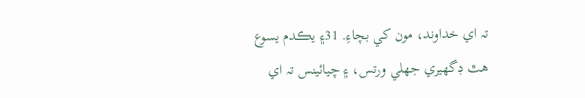تہ اي خداوند، مون کي بچاءِ. 31۽ يڪدم يسوع هٿ ڊگهيري جهلي ورتس، ۽ چيائينس تہ اي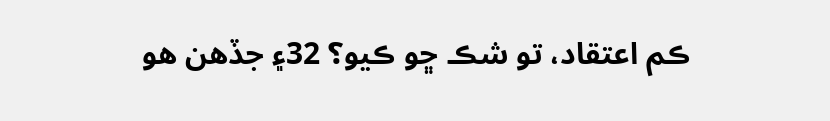ڪم اعتقاد، تو شڪ ڇو ڪيو؟ 32۽ جڏهن هو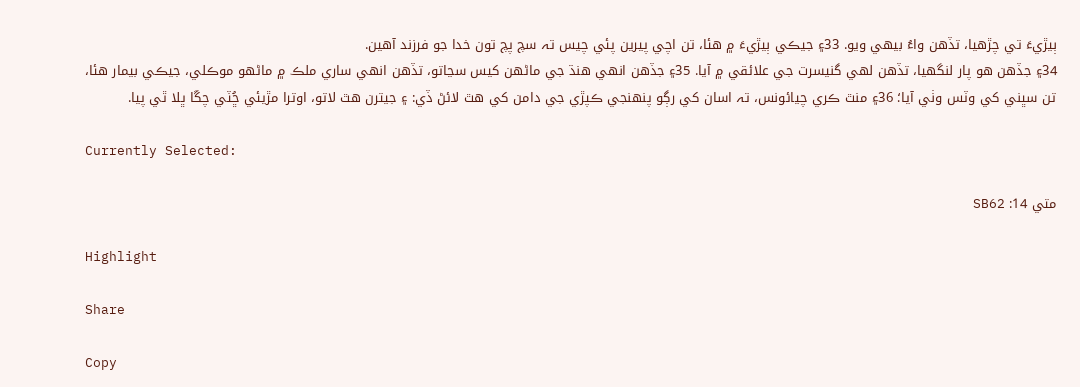ٻيڙيءَ تي چڙهيا، تڏهن واءُ بيهي ويو. 33۽ جيڪي ٻيڙيءَ ۾ هئا، تن اچي پيرين پئي چيس تہ سچ پچ تون خدا جو فرزند آهين.
34۽ جڏهن هو پار لنگهيا، تڏهن لهي گنيسرت جي علائقي ۾ آيا. 35۽ جڏهن انهي هنڌ جي ماڻهن کيس سڃاتو، تڏهن انهي ساري ملڪ ۾ ماڻهو موڪلي، جيڪي بيمار هئا، تن سڀني کي وٽس وٺي آيا؛ 36۽ منٿ ڪري چيائونس، تہ اسان کي رڳو پنهنجي ڪپڙي جي دامن کي هٿ لائڻ ڏي: ۽ جيترن هٿ لاتو، اوترا مڙيئي ڇُٽي چڱا ڀلا ٿي پيا.

Currently Selected:

متي 14: SB62

Highlight

Share

Copy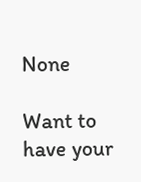None

Want to have your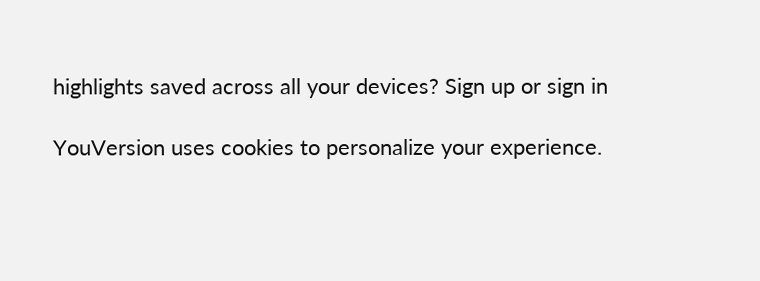highlights saved across all your devices? Sign up or sign in

YouVersion uses cookies to personalize your experience.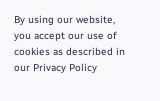By using our website, you accept our use of cookies as described in our Privacy Policy